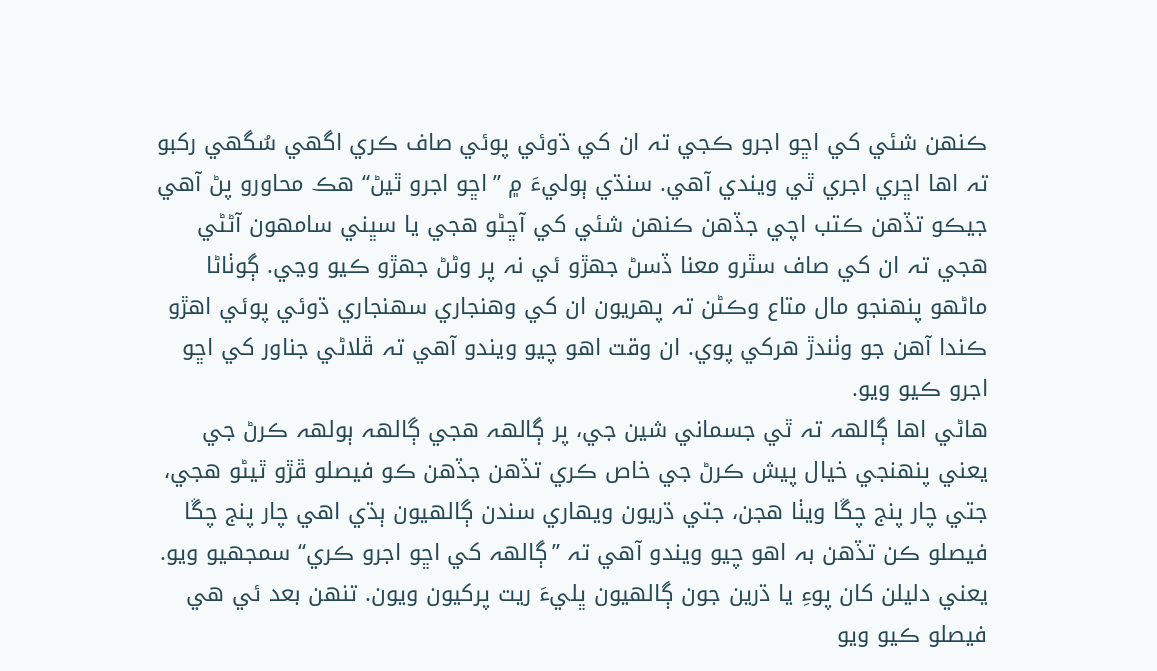ڪنھن شئي کي اڇو اجرو ڪجي تہ ان کي ڌوئي پوئي صاف ڪري اگهي سُگهي رکبو تہ اھا اڇري اجري ٿي ويندي آھي. سنڌي ٻوليءَ ۾ ”اڇو اجرو ٿيڻ“ ھڪ محاورو پڻ آھي جيڪو تڏھن ڪتب اچي جڏھن ڪنھن شئي کي آڇڻو ھجي يا سڀني سامهون آڻڻي ھجي تہ ان کي صاف سٿرو معنا ڏسڻ جھڙو ئي نہ پر وڻڻ جھڙو ڪيو وڃي. ڳوٺاڻا ماڻهو پنھنجو مال متاع وڪڻن تہ پھريون ان کي وھنجاري سھنجاري ڌوئي پوئي اھڙو ڪندا آھن جو وٺندڙ ھرکي پوي. ان وقت اھو چيو ويندو آھي تہ ڦلاڻي جناور کي اڇو اجرو ڪيو ويو.
ھاڻي اھا ڳالهہ تہ ٿي جسماني شين جي، پر ڳالهہ ھجي ڳالهہ ٻولهہ ڪرڻ جي يعني پنھنجي خيال پيش ڪرڻ جي خاص ڪري تڏھن جڏھن ڪو فيصلو ڦڙو ٿيڻو ھجي، جتي چار پنج چڱا ويٺا ھجن، جتي ڌريون ويھاري سندن ڳالهيون ٻڌي اھي چار پنج چڱا فيصلو ڪن تڏھن بہ اھو چيو ويندو آھي تہ ”ڳالهہ کي اڇو اجرو ڪري“ سمجهيو ويو. يعني دليلن کان پوءِ يا ڌرين جون ڳالهيون ڀليءَ ريت پرکيون ويون. تنھن بعد ئي ھي فيصلو ڪيو ويو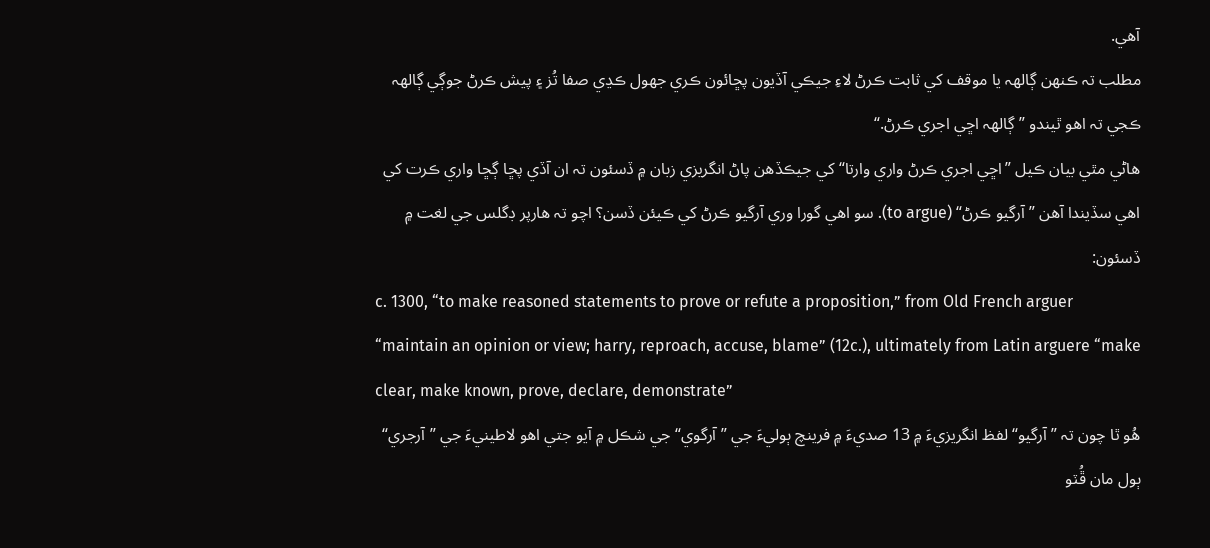آھي.
مطلب تہ ڪنھن ڳالهہ يا موقف کي ثابت ڪرڻ لاءِ جيڪي آڏيون پڇائون ڪري جهول ڪڍي صفا تُز ۽ پيش ڪرڻ جوڳي ڳالهہ ڪجي تہ اھو ٿيندو ”ڳالهہ اڇي اجري ڪرڻ.“
ھاڻي مٿي بيان ڪيل ”اڇي اجري ڪرڻ واري وارتا“ کي جيڪڏھن پاڻ انگريزي زبان ۾ ڏسئون تہ ان آڏي پڇا ڳڇا واري ڪرت کي اھي سڏيندا آھن ”آرگيو ڪرڻ“ (to argue). سو اھي گورا وري آرگيو ڪرڻ کي ڪيئن ڏسن؟ اچو تہ ھارپر ڊگلس جي لغت ۾ ڏسئون:
c. 1300, “to make reasoned statements to prove or refute a proposition,” from Old French arguer “maintain an opinion or view; harry, reproach, accuse, blame” (12c.), ultimately from Latin arguere “make clear, make known, prove, declare, demonstrate”
ھُو ٿا چون تہ ”آرگيو“ لفظ انگريزيءَ ۾ 13 صديءَ ۾ فرينچ ٻوليءَ جي ”آرگوي“ جي شڪل ۾ آيو جتي اھو لاطينيءَ جي ”آرجري“ ٻول مان ڦُٽو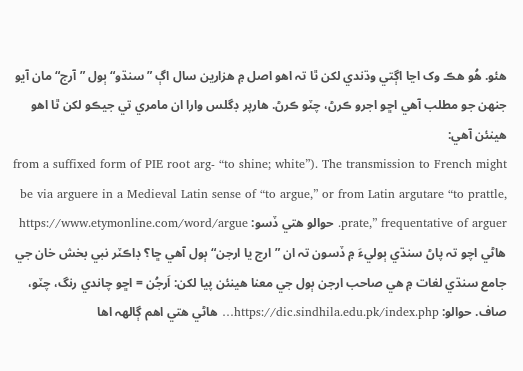ھئو. ھُو ھڪ وک اڃا اڳتي وڌندي لکن ٿا تہ اھو اصل ۾ ھزارين سال اڳ ”سنڌو“ ٻول ”آرج“ مان آيو جنھن جو مطلب آھي اڇو اجرو ڪرڻ، چٽو ڪرڻ. ھارپر ڊگلس وارا ان مامري تي جيڪو لکن ٿا اھو ھينئن آھي:
from a suffixed form of PIE root arg- “to shine; white”). The transmission to French might be via arguere in a Medieval Latin sense of “to argue,” or from Latin argutare “to prattle, prate,” frequentative of arguer. حوالو ھتي ڏسو: https://www.etymonline.com/word/argue ھاڻي اچو تہ پاڻ سنڌي ٻوليءَ ۾ ڏسون تہ ان ”ارج يا ارجن“ ٻول آھي ڇا؟ ڊاڪٽر نبي بخش خان جي جامع سنڌي لغات ۾ ھي صاحب ارجن ٻول جي معنا ھينئن پيا لکن: اَرجُن = اڇو چاندي رنگ، چٽو، صاف. حوالو: https://dic.sindhila.edu.pk/index.php… ھاڻي ھتي اھم ڳالهہ اھا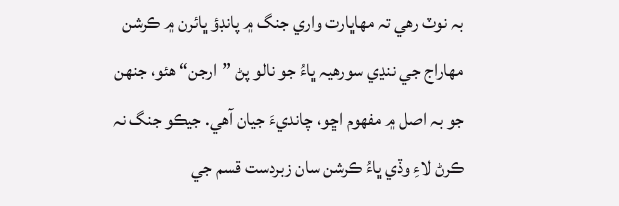بہ نوٽ رھي تہ مھاڀارت واري جنگ ۾ پانڊؤ ڀائرن ۾ ڪرشن مھاراج جي ننڍي سورھيہ ڀاءُ جو نالو پڻ ”ارجن“ ھئو، جنھن جو بہ اصل ۾ مفھوم اڇو، چانديءَ جيان آھي. جيڪو جنگ نہ ڪرڻ لاءِ وڏي ڀاءُ ڪرشن سان زبردست قسم جي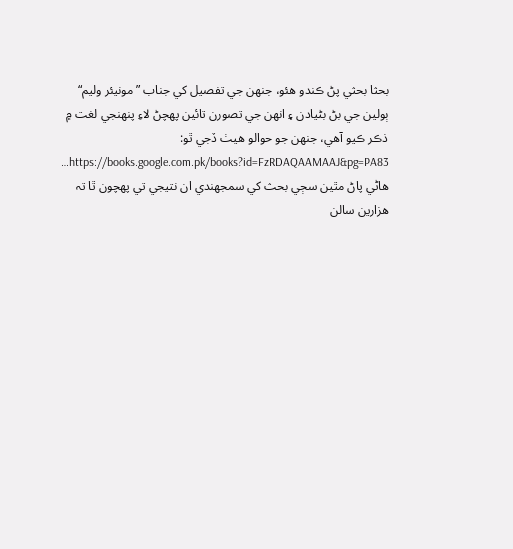بحثا بحثي پڻ ڪندو ھئو، جنھن جي تفصيل کي جناب ”مونيئر وليم“ ٻولين جي بڻ بڻيادن ۽ انهن جي تصورن تائين پھچڻ لاءِ پنھنجي لغت ۾ ذڪر ڪيو آھي، جنھن جو حوالو ھيٺ ڏجي ٿو: https://books.google.com.pk/books?id=FzRDAQAAMAAJ&pg=PA83… ھاڻي پاڻ مٿين سڄي بحث کي سمجهندي ان نتيجي تي پھچون ٿا تہ ھزارين سالن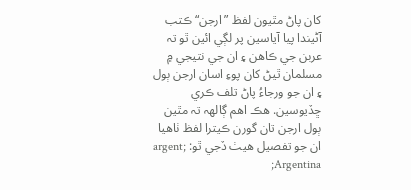کان پاڻ مٿيون لفظ ”ارجن“ ڪتب آڻيندا پيا آياسين پر لڳي ائين ٿو تہ عربن جي ڪاھن ۽ ان جي نتيجي ۾ مسلمان ٿيڻ کان پوءِ اسان ارجن ٻول ۽ ان جو ورجاءُ پاڻ تلف ڪري ڇڏيوسين. ھڪ اھم ڳالهہ تہ مٿين ٻول ارجن تان گورن ڪيترا لفظ ٺاھيا ان جو تفصيل ھيٺ ڏجي ٿو: argent; Argentina;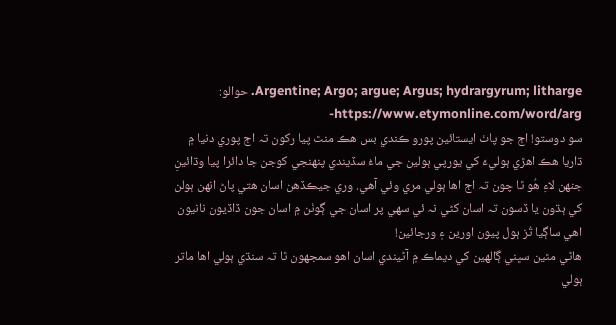Argentine; Argo; argue; Argus; hydrargyrum; litharge. حوالو: https://www.etymonline.com/word/arg-
سو دوستو! اڄ جو پاٺ ايستائين پورو ڪندي بس ھڪ منٿ پيا رکون تہ اڄ پوري دنيا ۾ ڌاريا ھڪ اھڙي ٻوليءَ کي يورپي ٻولين جي ماءُ سڏيندي پنھنجي کوجن جا دائرا پيا وڌائينِ جنھن لاءِ ھُو ٿا چون تہ اڄ اھا ٻولي مري وئي آھي. وري جيڪڏھن اسان ھتي پاڻ انهن ٻولن کي ٻڌون يا ڏسون تہ اسان کڻي نہ ئي سھي پر اسان جي ڳوٺن ۾ اسان جون ڏاڏيون نانيون اھي ساڳيا تُز ٻول پيون اورين ۽ ورجائين!
ھاڻي مٿين سڀني ڳالهين کي ديماڪ ۾ آڻيندي اسان اھو سمجهون ٿا تہ سنڌي ٻولي اھا ماتر ٻولي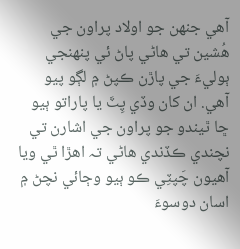آھي جنھن جو اولاد پراون جي ھُشين تي ھاڻي پاڻ ئي پنھنجي ٻوليءَ جي پاڙن ڪپڻ ۾ لڳو پيو آھي. ان کان وڏي پِٽَ يا پاراتو ٻيو ڇا ٿيندو جو پراون جي اشارن تي نچندي ڪڏندي ھاڻي تہ اھڙا ٿي ويا آھيون چَپٽِي ڪو ٻيو وڄائي نچڻ ۾ اسان دوسوءَ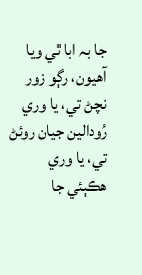جا بہ ابا ٿي ويا آھيون، رڳو زور نچڻ تي، يا وري رُودالين جيان روئڻ تي، يا وري ھڪٻئي جا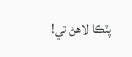پٽڪا لاھڻ تي!